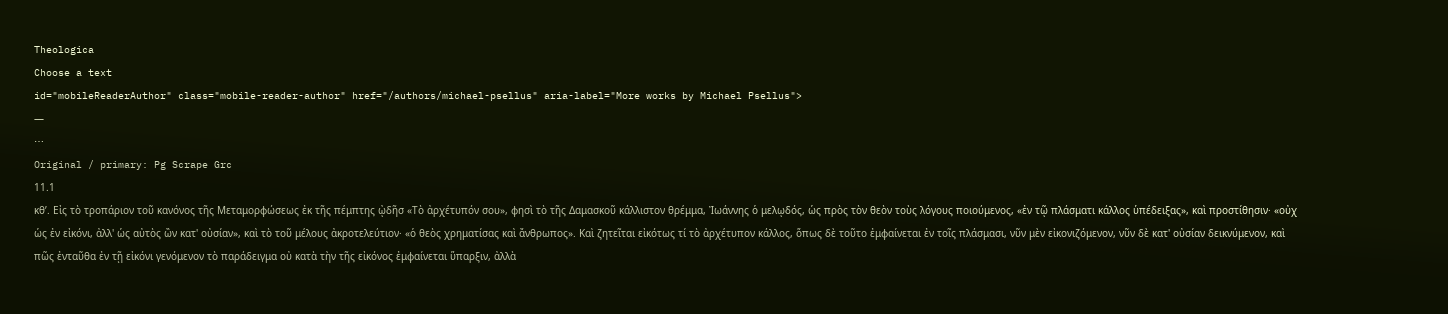Theologica
Choose a text
id="mobileReaderAuthor" class="mobile-reader-author" href="/authors/michael-psellus" aria-label="More works by Michael Psellus">
—
⋯
Original / primary: Pg Scrape Grc
11.1
κθʹ. Εἰς τὸ τροπάριον τοῦ κανόνος τῆς Μεταμορφώσεως ἐκ τῆς πέμπτης ᾠδῆσ «Τὸ ἀρχέτυπόν σου», φησὶ τὸ τῆς Δαμασκοῦ κάλλιστον θρέμμα, Ἰωάννης ὁ μελῳδός, ὡς πρὸς τὸν θεὸν τοὺς λόγους ποιούμενος, «ἐν τῷ πλάσματι κάλλος ὑπέδειξας», καὶ προστίθησιν· «οὐχ ὡς ἐν εἰκόνι, ἀλλ' ὡς αὐτὸς ὢν κατ' οὐσίαν», καὶ τὸ τοῦ μέλους ἀκροτελεύτιον· «ὁ θεὸς χρηματίσας καὶ ἄνθρωπος». Kαὶ ζητεῖται εἰκότως τί τὸ ἀρχέτυπον κάλλος, ὅπως δὲ τοῦτο ἐμφαίνεται ἐν τοῖς πλάσμασι, νῦν μὲν εἰκονιζόμενον, νῦν δὲ κατ' οὐσίαν δεικνύμενον, καὶ πῶς ἐνταῦθα ἐν τῇ εἰκόνι γενόμενον τὸ παράδειγμα οὐ κατὰ τὴν τῆς εἰκόνος ἐμφαίνεται ὕπαρξιν, ἀλλὰ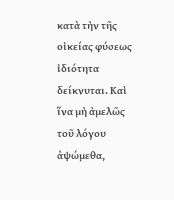κατὰ τὴν τῆς οἰκείας φύσεως ἰδιότητα δείκνυται. Καὶ ἵνα μὴ ἀμελῶς τοῦ λόγου ἁψώμεθα,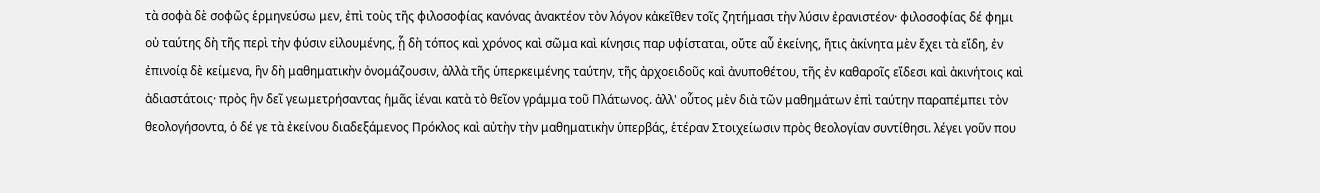τὰ σοφὰ δὲ σοφῶς ἑρμηνεύσω μεν, ἐπὶ τοὺς τῆς φιλοσοφίας κανόνας ἀνακτέον τὸν λόγον κἀκεῖθεν τοῖς ζητήμασι τὴν λύσιν ἐρανιστέον· φιλοσοφίας δέ φημι οὐ ταύτης δὴ τῆς περὶ τὴν φύσιν εἱλουμένης, ᾗ δὴ τόπος καὶ χρόνος καὶ σῶμα καὶ κίνησις παρ υφίσταται, οὔτε αὖ ἐκείνης, ἥτις ἀκίνητα μὲν ἔχει τὰ εἴδη, ἐν ἐπινοίᾳ δὲ κείμενα, ἣν δὴ μαθηματικὴν ὀνομάζουσιν, ἀλλὰ τῆς ὑπερκειμένης ταύτην, τῆς ἀρχοειδοῦς καὶ ἀνυποθέτου, τῆς ἐν καθαροῖς εἴδεσι καὶ ἀκινήτοις καὶ ἀδιαστάτοις· πρὸς ἣν δεῖ γεωμετρήσαντας ἡμᾶς ἰέναι κατὰ τὸ θεῖον γράμμα τοῦ Πλάτωνος. ἀλλ' οὗτος μὲν διὰ τῶν μαθημάτων ἐπὶ ταύτην παραπέμπει τὸν θεολογήσοντα, ὁ δέ γε τὰ ἐκείνου διαδεξάμενος Πρόκλος καὶ αὐτὴν τὴν μαθηματικὴν ὑπερβάς, ἑτέραν Στοιχείωσιν πρὸς θεολογίαν συντίθησι. λέγει γοῦν που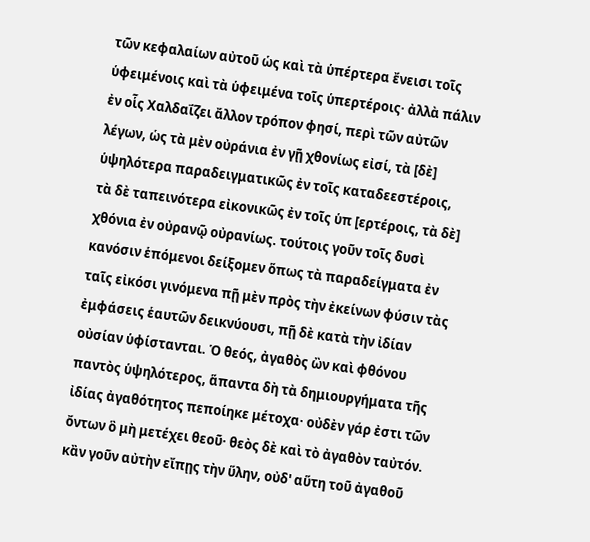τῶν κεφαλαίων αὐτοῦ ὡς καὶ τὰ ὑπέρτερα ἔνεισι τοῖς ὑφειμένοις καὶ τὰ ὑφειμένα τοῖς ὑπερτέροις· ἀλλὰ πάλιν ἐν οἷς Χαλδαΐζει ἄλλον τρόπον φησί, περὶ τῶν αὐτῶν λέγων, ὡς τὰ μὲν οὐράνια ἐν γῇ χθονίως εἰσί, τὰ [δὲ] ὑψηλότερα παραδειγματικῶς ἐν τοῖς καταδεεστέροις, τὰ δὲ ταπεινότερα εἰκονικῶς ἐν τοῖς ὑπ [ερτέροις, τὰ δὲ] χθόνια ἐν οὐρανῷ οὐρανίως. τούτοις γοῦν τοῖς δυσὶ κανόσιν ἑπόμενοι δείξομεν ὅπως τὰ παραδείγματα ἐν ταῖς εἰκόσι γινόμενα πῇ μὲν πρὸς τὴν ἐκείνων φύσιν τὰς ἐμφάσεις ἑαυτῶν δεικνύουσι, πῇ δὲ κατὰ τὴν ἰδίαν οὐσίαν ὑφίστανται. Ὁ θεός, ἀγαθὸς ὢν καὶ φθόνου παντὸς ὑψηλότερος, ἅπαντα δὴ τὰ δημιουργήματα τῆς ἰδίας ἀγαθότητος πεποίηκε μέτοχα· οὐδὲν γάρ ἐστι τῶν ὄντων ὃ μὴ μετέχει θεοῦ· θεὸς δὲ καὶ τὸ ἀγαθὸν ταὐτόν. κἂν γοῦν αὐτὴν εἴπῃς τὴν ὕλην, οὐδ' αὕτη τοῦ ἀγαθοῦ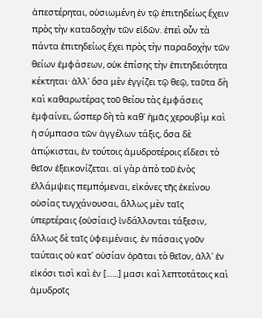ἀπεστέρηται, οὐσιωμένη ἐν τῷ ἐπιτηδείως ἔχειν πρὸς τὴν καταδοχὴν τῶν εἰδῶν. ἐπεὶ οὖν τὰ πάντα ἐπιτηδείως ἔχει πρὸς τὴν παραδοχὴν τῶν θείων ἐμφάσεων, οὐκ ἐπίσης τὴν ἐπιτηδειότητα κέκτηται· ἀλλ' ὅσα μὲν ἐγγίζει τῷ θεῷ, ταῦτα δὴ καὶ καθαρωτέρας τοῦ θείου τὰς ἐμφάσεις ἐμφαίνει, ὥσπερ δὴ τὰ καθ' ἡμᾶς χερουβὶμ καὶ ἡ σύμπασα τῶν ἀγγέλων τάξις, ὅσα δὲ ἀπῴκισται, ἐν τούτοις ἀμυδροτέροις εἴδεσι τὸ θεῖον ἐξεικονίζεται. αἱ γὰρ ἀπὸ τοῦ ἑνὸς ἐλλάμψεις πεμπόμεναι, εἰκόνες τῆς ἐκείνου οὐσίας τυγχάνουσαι, ἄλλως μὲν ταῖς ὑπερτέραις {οὐσίαις} ἰνδάλλονται τάξεσιν, ἄλλως δὲ ταῖς ὑφειμέναις. ἐν πάσαις γοῦν ταύταις οὐ κατ' οὐσίαν ὁρᾶται τὸ θεῖον, ἀλλ' ἐν εἰκόσι τισὶ καὶ ἐν [......] μασι καὶ λεπτοτάτοις καὶ ἀμυδροῖς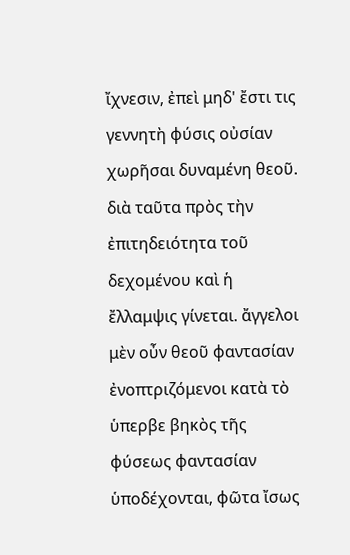ἴχνεσιν, ἐπεὶ μηδ' ἔστι τις γεννητὴ φύσις οὐσίαν χωρῆσαι δυναμένη θεοῦ. διὰ ταῦτα πρὸς τὴν ἐπιτηδειότητα τοῦ δεχομένου καὶ ἡ ἔλλαμψις γίνεται. ἄγγελοι μὲν οὖν θεοῦ φαντασίαν ἐνοπτριζόμενοι κατὰ τὸ ὑπερβε βηκὸς τῆς φύσεως φαντασίαν ὑποδέχονται, φῶτα ἴσως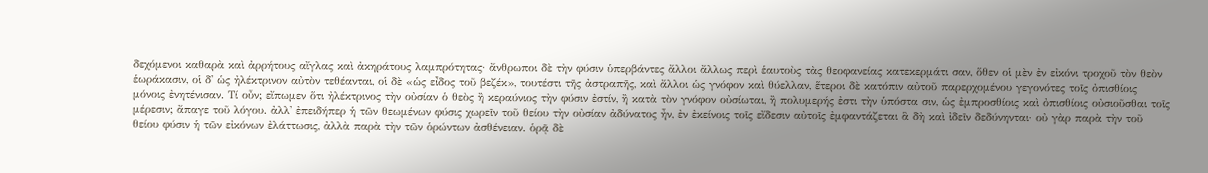δεχόμενοι καθαρὰ καὶ ἀρρήτους αἴγλας καὶ ἀκηράτους λαμπρότητας· ἄνθρωποι δὲ τὴν φύσιν ὑπερβάντες ἄλλοι ἄλλως περὶ ἑαυτοὺς τὰς θεοφανείας κατεκερμάτι σαν, ὅθεν οἱ μὲν ἐν εἰκόνι τροχοῦ τὸν θεὸν ἑωράκασιν, οἱ δ' ὡς ἠλέκτρινον αὐτὸν τεθέανται, οἱ δὲ «ὡς εἶδος τοῦ βεζέκ», τουτέστι τῆς ἀστραπῆς, καὶ ἄλλοι ὡς γνόφον καὶ θύελλαν, ἕτεροι δὲ κατόπιν αὐτοῦ παρερχομένου γεγονότες τοῖς ὀπισθίοις μόνοις ἐνητένισαν. Τί οὖν; εἴπωμεν ὅτι ἠλέκτρινος τὴν οὐσίαν ὁ θεὸς ἢ κεραύνιος τὴν φύσιν ἐστίν, ἢ κατὰ τὸν γνόφον οὐσίωται, ἢ πολυμερής ἐστι τὴν ὑπόστα σιν, ὡς ἐμπροσθίοις καὶ ὀπισθίοις οὐσιοῦσθαι τοῖς μέρεσιν; ἄπαγε τοῦ λόγου. ἀλλ' ἐπειδήπερ ἡ τῶν θεωμένων φύσις χωρεῖν τοῦ θείου τὴν οὐσίαν ἀδύνατος ἦν, ἐν ἐκείνοις τοῖς εἴδεσιν αὐτοῖς ἐμφαντάζεται ἃ δὴ καὶ ἰδεῖν δεδύνηνται· οὐ γὰρ παρὰ τὴν τοῦ θείου φύσιν ἡ τῶν εἰκόνων ἐλάττωσις, ἀλλὰ παρὰ τὴν τῶν ὁρώντων ἀσθένειαν. ὁρᾷ δὲ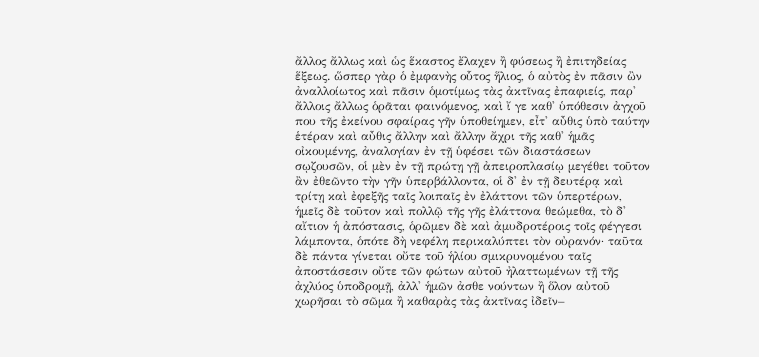ἄλλος ἄλλως καὶ ὡς ἕκαστος ἔλαχεν ἢ φύσεως ἢ ἐπιτηδείας ἕξεως. ὥσπερ γὰρ ὁ ἐμφανὴς οὗτος ἥλιος, ὁ αὐτὸς ἐν πᾶσιν ὢν ἀναλλοίωτος καὶ πᾶσιν ὁμοτίμως τὰς ἀκτῖνας ἐπαφιείς, παρ' ἄλλοις ἄλλως ὁρᾶται φαινόμενος, καὶ ἴ γε καθ' ὑπόθεσιν ἀγχοῦ που τῆς ἐκείνου σφαίρας γῆν ὑποθείημεν, εἶτ' αὖθις ὑπὸ ταύτην ἑτέραν καὶ αὖθις ἄλλην καὶ ἄλλην ἄχρι τῆς καθ' ἡμᾶς οἰκουμένης, ἀναλογίαν ἐν τῇ ὑφέσει τῶν διαστάσεων σῳζουσῶν, οἱ μὲν ἐν τῇ πρώτῃ γῇ ἀπειροπλασίῳ μεγέθει τοῦτον ἂν ἐθεῶντο τὴν γῆν ὑπερβάλλοντα, οἱ δ' ἐν τῇ δευτέρᾳ καὶ τρίτῃ καὶ ἐφεξῆς ταῖς λοιπαῖς ἐν ἐλάττονι τῶν ὑπερτέρων, ἡμεῖς δὲ τοῦτον καὶ πολλῷ τῆς γῆς ἐλάττονα θεώμεθα, τὸ δ' αἴτιον ἡ ἀπόστασις, ὁρῶμεν δὲ καὶ ἀμυδροτέροις τοῖς φέγγεσι λάμποντα, ὁπότε δὴ νεφέλη περικαλύπτει τὸν οὐρανόν· ταῦτα δὲ πάντα γίνεται οὔτε τοῦ ἡλίου σμικρυνομένου ταῖς ἀποστάσεσιν οὔτε τῶν φώτων αὐτοῦ ἠλαττωμένων τῇ τῆς ἀχλύος ὑποδρομῇ, ἀλλ' ἡμῶν ἀσθε νούντων ἢ ὅλον αὐτοῦ χωρῆσαι τὸ σῶμα ἢ καθαρὰς τὰς ἀκτῖνας ἰδεῖν–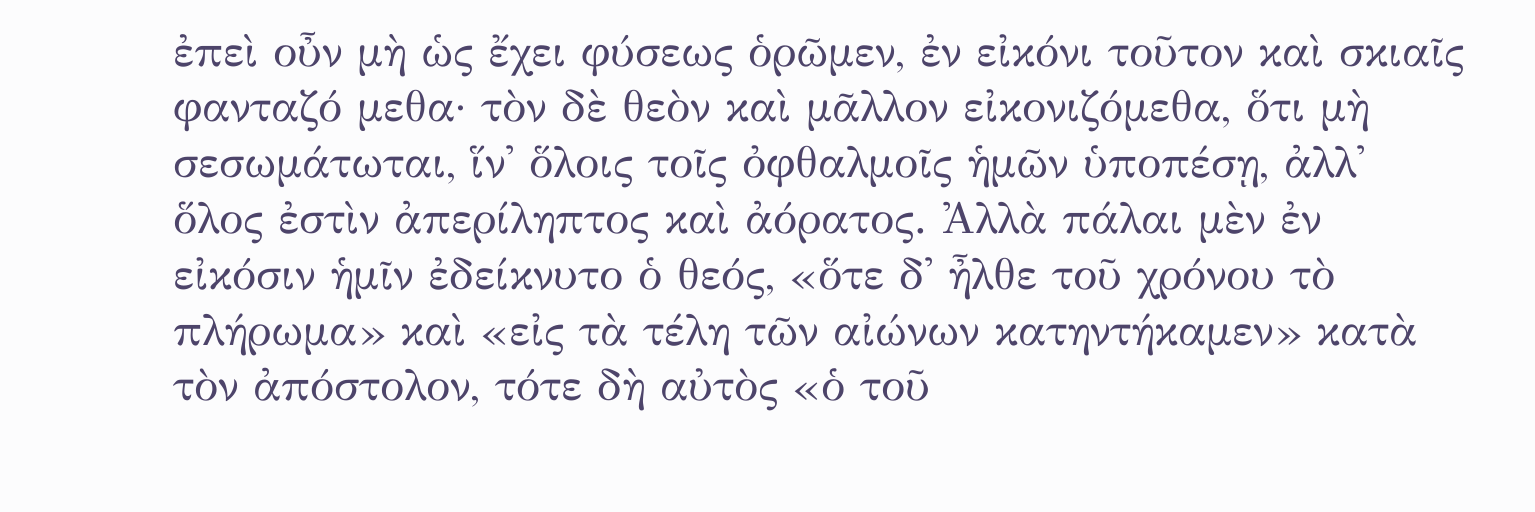ἐπεὶ οὖν μὴ ὡς ἔχει φύσεως ὁρῶμεν, ἐν εἰκόνι τοῦτον καὶ σκιαῖς φανταζό μεθα· τὸν δὲ θεὸν καὶ μᾶλλον εἰκονιζόμεθα, ὅτι μὴ σεσωμάτωται, ἵν' ὅλοις τοῖς ὀφθαλμοῖς ἡμῶν ὑποπέσῃ, ἀλλ' ὅλος ἐστὶν ἀπερίληπτος καὶ ἀόρατος. Ἀλλὰ πάλαι μὲν ἐν εἰκόσιν ἡμῖν ἐδείκνυτο ὁ θεός, «ὅτε δ' ἦλθε τοῦ χρόνου τὸ πλήρωμα» καὶ «εἰς τὰ τέλη τῶν αἰώνων κατηντήκαμεν» κατὰ τὸν ἀπόστολον, τότε δὴ αὐτὸς «ὁ τοῦ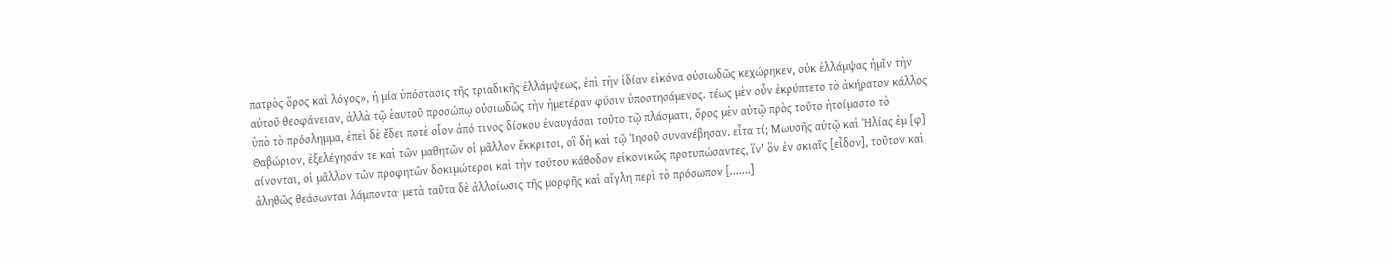πατρὸς ὅρος καὶ λόγος», ἡ μία ὑπόστασις τῆς τριαδικῆς ἐλλάμψεως, ἐπὶ τὴν ἰδίαν εἰκόνα οὐσιωδῶς κεχώρηκεν, οὐκ ἐλλάμψας ἡμῖν τὴν αὐτοῦ θεοφάνειαν, ἀλλὰ τῷ ἑαυτοῦ προσώπῳ οὐσιωδῶς τὴν ἡμετέραν φύσιν ὑποστησάμενος. τέως μὲν οὖν ἐκρύπτετο τὸ ἀκήρατον κάλλος ὑπὸ τὸ πρόσλημμα, ἐπεὶ δὲ ἔδει ποτὲ οἷον ἀπό τινος δίσκου ἐναυγάσαι τοῦτο τῷ πλάσματι, ὄρος μὲν αὐτῷ πρὸς τοῦτο ἡτοίμαστο τὸ Θαβώριον, ἐξελέγησάν τε καὶ τῶν μαθητῶν οἱ μᾶλλον ἔκκριτοι, οἳ δὴ καὶ τῷ Ἰησοῦ συνανέβησαν. εἶτα τί; Μωυσῆς αὐτῷ καὶ Ἠλίας ἐμ [φ] αίνονται, οἱ μᾶλλον τῶν προφητῶν δοκιμώτεροι καὶ τὴν τούτου κάθοδον εἰκονικῶς προτυπώσαντες, ἵν' ὃν ἐν σκιαῖς [εἶδον], τοῦτον καὶ ἀληθῶς θεάσωνται λάμποντα· μετὰ ταῦτα δὲ ἀλλοίωσις τῆς μορφῆς καὶ αἴγλη περὶ τὸ πρόσωπον [.......]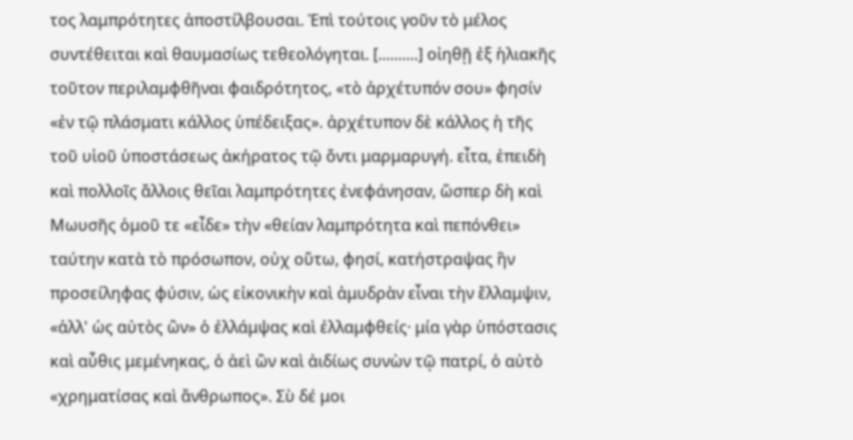τος λαμπρότητες ἀποστίλβουσαι. Ἐπὶ τούτοις γοῦν τὸ μέλος συντέθειται καὶ θαυμασίως τεθεολόγηται. [..........] οἰηθῇ ἐξ ἡλιακῆς τοῦτον περιλαμφθῆναι φαιδρότητος, «τὸ ἀρχέτυπόν σου» φησίν «ἐν τῷ πλάσματι κάλλος ὑπέδειξας». ἀρχέτυπον δὲ κάλλος ἡ τῆς τοῦ υἱοῦ ὑποστάσεως ἀκήρατος τῷ ὄντι μαρμαρυγή. εἶτα, ἐπειδὴ καὶ πολλοῖς ἄλλοις θεῖαι λαμπρότητες ἐνεφάνησαν, ὥσπερ δὴ καὶ Μωυσῆς ὁμοῦ τε «εἶδε» τὴν «θείαν λαμπρότητα καὶ πεπόνθει» ταύτην κατὰ τὸ πρόσωπον, οὐχ οὕτω, φησί, κατήστραψας ἣν προσείληφας φύσιν, ὡς εἰκονικὴν καὶ ἀμυδρὰν εἶναι τὴν ἔλλαμψιν, «ἀλλ' ὡς αὐτὸς ὢν» ὁ ἐλλάμψας καὶ ἐλλαμφθείς· μία γὰρ ὑπόστασις καὶ αὖθις μεμένηκας, ὁ ἀεὶ ὢν καὶ ἀιδίως συνὼν τῷ πατρί, ὁ αὐτὸ «χρηματίσας καὶ ἄνθρωπος». Σὺ δέ μοι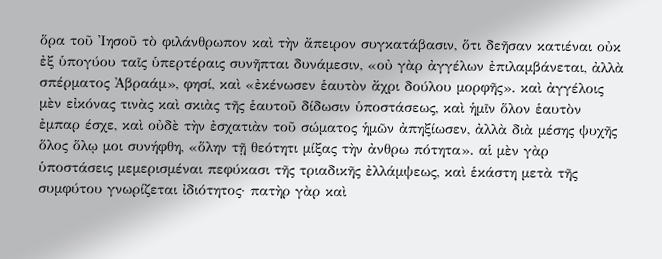ὅρα τοῦ Ἰησοῦ τὸ φιλάνθρωπον καὶ τὴν ἄπειρον συγκατάβασιν, ὅτι δεῆσαν κατιέναι οὐκ ἐξ ὑπογύου ταῖς ὑπερτέραις συνῆπται δυνάμεσιν, «οὐ γὰρ ἀγγέλων ἐπιλαμβάνεται, ἀλλὰ σπέρματος Ἀβραάμ», φησί, καὶ «ἐκένωσεν ἑαυτὸν ἄχρι δούλου μορφῆς». καὶ ἀγγέλοις μὲν εἰκόνας τινὰς καὶ σκιὰς τῆς ἑαυτοῦ δίδωσιν ὑποστάσεως, καὶ ἡμῖν ὅλον ἑαυτὸν ἐμπαρ έσχε, καὶ οὐδὲ τὴν ἐσχατιὰν τοῦ σώματος ἡμῶν ἀπηξίωσεν, ἀλλὰ διὰ μέσης ψυχῆς ὅλος ὅλῳ μοι συνήφθη, «ὅλην τῇ θεότητι μίξας τὴν ἀνθρω πότητα». αἱ μὲν γὰρ ὑποστάσεις μεμερισμέναι πεφύκασι τῆς τριαδικῆς ἐλλάμψεως, καὶ ἑκάστη μετὰ τῆς συμφύτου γνωρίζεται ἰδιότητος· πατὴρ γὰρ καὶ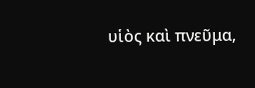υἱὸς καὶ πνεῦμα,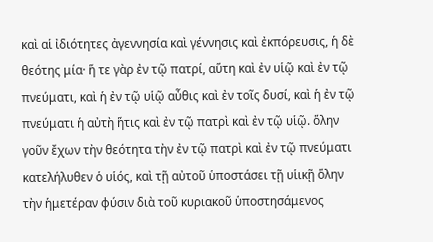καὶ αἱ ἰδιότητες ἀγεννησία καὶ γέννησις καὶ ἐκπόρευσις, ἡ δὲ θεότης μία· ἥ τε γὰρ ἐν τῷ πατρί, αὕτη καὶ ἐν υἱῷ καὶ ἐν τῷ πνεύματι, καὶ ἡ ἐν τῷ υἱῷ αὖθις καὶ ἐν τοῖς δυσί, καὶ ἡ ἐν τῷ πνεύματι ἡ αὐτὴ ἥτις καὶ ἐν τῷ πατρὶ καὶ ἐν τῷ υἱῷ. ὅλην γοῦν ἔχων τὴν θεότητα τὴν ἐν τῷ πατρὶ καὶ ἐν τῷ πνεύματι κατελήλυθεν ὁ υἱός, καὶ τῇ αὐτοῦ ὑποστάσει τῇ υἱικῇ ὅλην τὴν ἡμετέραν φύσιν διὰ τοῦ κυριακοῦ ὑποστησάμενος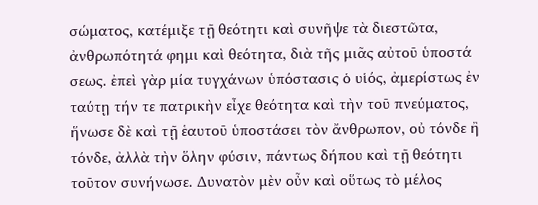σώματος, κατέμιξε τῇ θεότητι καὶ συνῆψε τὰ διεστῶτα, ἀνθρωπότητά φημι καὶ θεότητα, διὰ τῆς μιᾶς αὐτοῦ ὑποστά σεως. ἐπεὶ γὰρ μία τυγχάνων ὑπόστασις ὁ υἱός, ἀμερίστως ἐν ταύτῃ τήν τε πατρικὴν εἶχε θεότητα καὶ τὴν τοῦ πνεύματος, ἥνωσε δὲ καὶ τῇ ἑαυτοῦ ὑποστάσει τὸν ἄνθρωπον, οὐ τόνδε ἢ τόνδε, ἀλλὰ τὴν ὅλην φύσιν, πάντως δήπου καὶ τῇ θεότητι τοῦτον συνήνωσε. Δυνατὸν μὲν οὖν καὶ οὕτως τὸ μέλος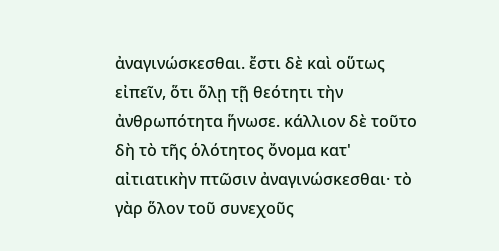ἀναγινώσκεσθαι. ἔστι δὲ καὶ οὕτως εἰπεῖν, ὅτι ὅλῃ τῇ θεότητι τὴν ἀνθρωπότητα ἥνωσε. κάλλιον δὲ τοῦτο δὴ τὸ τῆς ὁλότητος ὄνομα κατ' αἰτιατικὴν πτῶσιν ἀναγινώσκεσθαι· τὸ γὰρ ὅλον τοῦ συνεχοῦς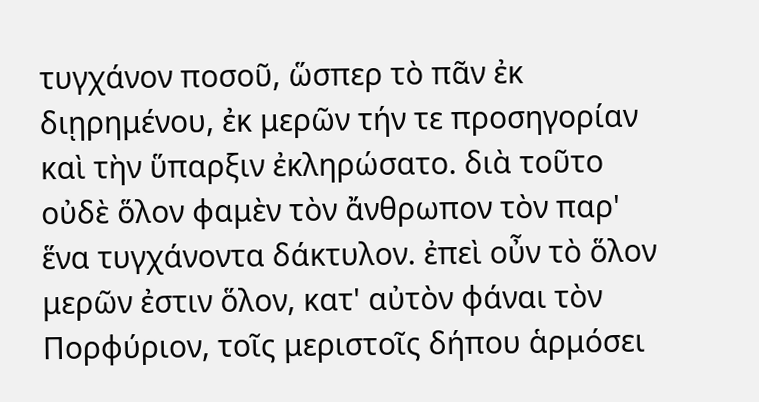τυγχάνον ποσοῦ, ὥσπερ τὸ πᾶν ἐκ διῃρημένου, ἐκ μερῶν τήν τε προσηγορίαν καὶ τὴν ὕπαρξιν ἐκληρώσατο. διὰ τοῦτο οὐδὲ ὅλον φαμὲν τὸν ἄνθρωπον τὸν παρ' ἕνα τυγχάνοντα δάκτυλον. ἐπεὶ οὖν τὸ ὅλον μερῶν ἐστιν ὅλον, κατ' αὐτὸν φάναι τὸν Πορφύριον, τοῖς μεριστοῖς δήπου ἁρμόσει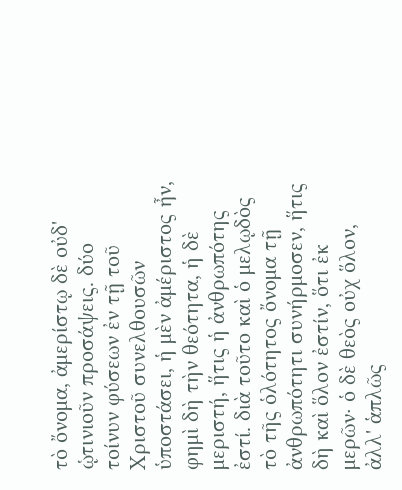τὸ ὄνομα, ἀμερίστῳ δὲ οὐδ' ᾡτινιοῦν προσάψεις. δύο τοίνυν φύσεων ἐν τῇ τοῦ Χριστοῦ συνελθουσῶν ὑποστάσει, ἡ μὲν ἀμέριστος ἦν, φημὶ δὴ τὴν θεότητα, ἡ δὲ μεριστή, ἥτις ἡ ἀνθρωπότης ἐστί. διὰ τοῦτο καὶ ὁ μελῳδὸς τὸ τῆς ὁλότητος ὄνομα τῇ ἀνθρωπότητι συνήρμοσεν, ἥτις δὴ καὶ ὅλον ἐστίν, ὅτι ἐκ μερῶν· ὁ δὲ θεὸς οὐχ ὅλον, ἀλλ' ἁπλῶς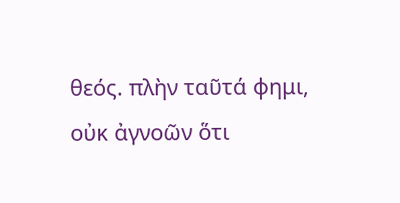θεός. πλὴν ταῦτά φημι, οὐκ ἀγνοῶν ὅτι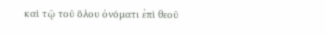καὶ τῷ τοῦ ὅλου ὀνόματι ἐπὶ θεοῦ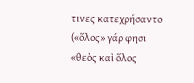τινες κατεχρήσαντο («ὅλος» γάρ φησι «θεὸς καὶ ὅλος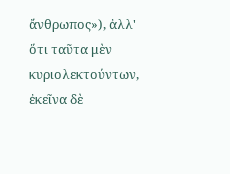ἄνθρωπος»), ἀλλ' ὅτι ταῦτα μὲν κυριολεκτούντων, ἐκεῖνα δὲ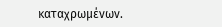καταχρωμένων.